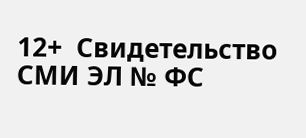12+  Свидетельство СМИ ЭЛ № ФС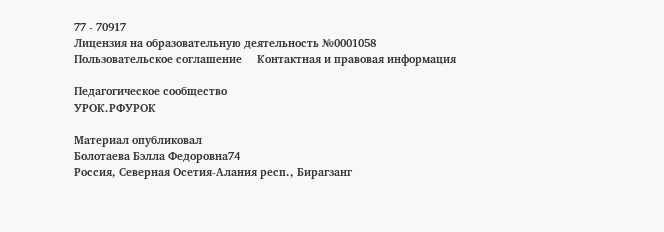77 - 70917
Лицензия на образовательную деятельность №0001058
Пользовательское соглашение     Контактная и правовая информация

Педагогическое сообщество
УРОК.РФУРОК

Материал опубликовал
Болотаева Бэлла Федоровна74
Россия, Северная Осетия-Алания респ., Бирагзанг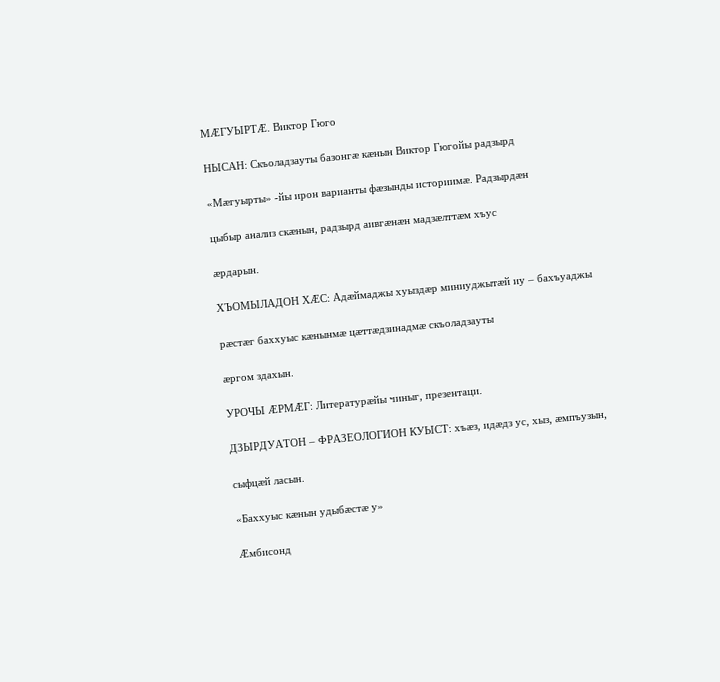МӔГУЫРТӔ. Виктор Гюго

НЫСАН: Скъоладзауты базонгæ кæнын Виктор Гюгойы радзырд

«Мæгуырты» -йы ирон варианты фæзынды историимæ. Радзырдæн

цыбыр анализ скæнын, радзырд аивгæнæн мадзæлттæм хъус

æрдарын.

ХЪОМЫЛАДОН ХÆС: Адæймаджы хуыздæр миниуджытæй иу – бахъуаджы

рæстæг баххуыс кæнынмæ цæттæдзинадмæ скъоладзауты

æргом здахын.

УРОЧЫ ÆРМÆГ: Литературæйы чиныг, презентаци.

ДЗЫРДУАТОН – ФРАЗЕОЛОГИОН КУЫСТ: хъæз, идæдз ус, хыз, æмпъузын,

сыфцæй ласын.

«Баххуыс кæнын удыбæстæ у»

Æмбисонд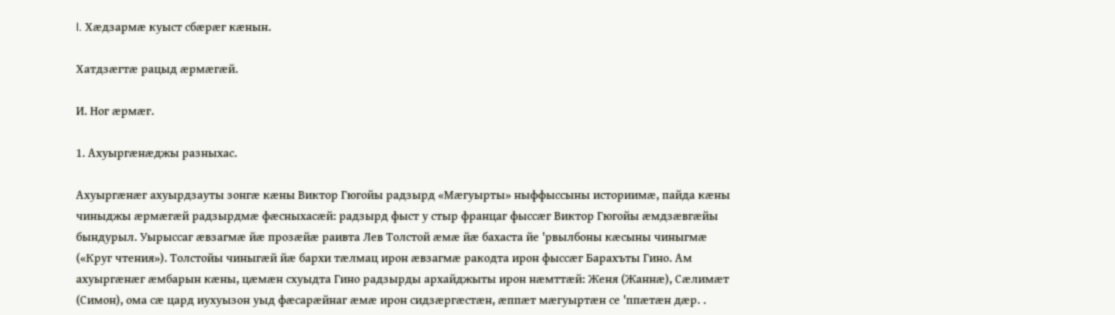I. Хӕдзармӕ куыст сбӕрӕг кӕнын.

Хатдзӕгтӕ рацыд ӕрмӕгӕй.

И. Ног ӕрмӕг.

1. Ахуыргӕнӕджы разныхас.

Ахуыргӕнӕг ахуырдзауты зонгӕ кӕны Виктор Гюгойы радзырд «Мӕгуырты» ныффыссыны историимӕ, пайда кӕны чиныджы ӕрмӕгӕй радзырдмӕ фӕсныхасӕй: радзырд фыст у стыр францаг фыссӕг Виктор Гюгойы ӕмдзӕвгӕйы бындурыл. Уырыссаг ӕвзагмӕ йӕ прозӕйӕ раивта Лев Толстой ӕмӕ йӕ бахаста йе 'рвылбоны кӕсыны чиныгмӕ («Круг чтения»). Толстойы чиныгӕй йӕ бархи тӕлмац ирон ӕвзагмӕ ракодта ирон фыссӕг Барахъты Гино. Ам ахуыргӕнӕг ӕмбарын кӕны, цӕмӕн схуыдта Гино радзырды архайджыты ирон нӕмттӕй: Женя (Жаннӕ), Сӕлимӕт (Симон), ома сӕ цард иухуызон уыд фӕсарӕйнаг ӕмӕ ирон сидзӕргӕстӕн, ӕппӕт мӕгуыртӕн се 'ппӕтӕн дӕр. .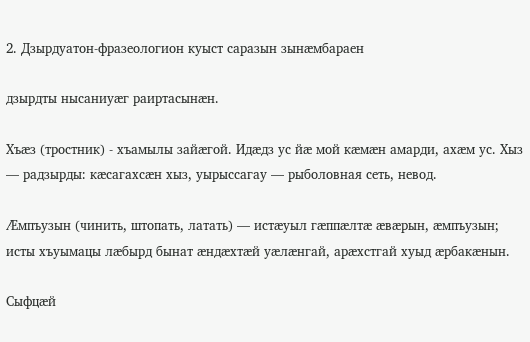2. Дзырдуатон-фразеологион куыст саразын зынӕмбараен

дзырдты нысаниуӕг раиртасынӕн.

Хъӕз (тростник) - хъамылы зайӕгой. Идӕдз ус йӕ мой кӕмӕн амарди, ахӕм ус. Хыз — радзырды: кӕсагахсӕн хыз, уырыссагау — рыболовная сеть, невод.

Ӕмпъузын (чинить, штопать, латать) — истӕуыл гӕппӕлтӕ ӕвӕрын, ӕмпъузын; исты хъуымацы лӕбырд бынат ӕндӕхтӕй уӕлӕнгай, арӕхстгай хуыд ӕрбакӕнын.

Сыфцӕй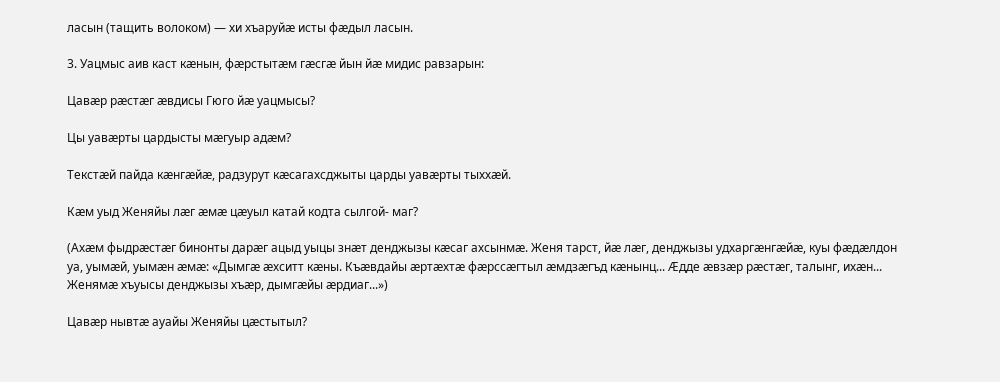ласын (тащить волоком) — хи хъаруйӕ исты фӕдыл ласын.

3. Уацмыс аив каст кӕнын, фӕрстытӕм гӕсгӕ йын йӕ мидис равзарын:

Цавӕр рӕстӕг ӕвдисы Гюго йӕ уацмысы?

Цы уавӕрты цардысты мӕгуыр адӕм?

Текстӕй пайда кӕнгӕйӕ, радзурут кӕсагахсджыты царды уавӕрты тыххӕй.

Кӕм уыд Женяйы лӕг ӕмӕ цӕуыл катай кодта сылгой- маг?

(Ахӕм фыдрӕстӕг бинонты дарӕг ацыд уыцы знӕт денджызы кӕсаг ахсынмӕ. Женя тарст, йӕ лӕг, денджызы удхаргӕнгӕйӕ, куы фӕдӕлдон уа, уымӕй, уымӕн ӕмӕ: «Дымгӕ ӕхситт кӕны. Къӕвдайы ӕртӕхтӕ фӕрссӕгтыл ӕмдзӕгъд кӕнынц... Ӕдде ӕвзӕр рӕстӕг, талынг, ихӕн... Женямӕ хъуысы денджызы хъӕр, дымгӕйы ӕрдиаг...»)

Цавӕр нывтӕ ауайы Женяйы цӕстытыл?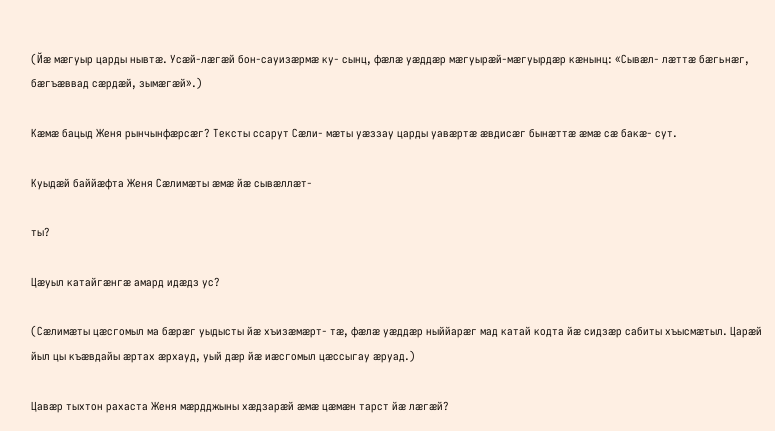(Йӕ мӕгуыр царды нывтӕ. Усӕй-лӕгӕй бон-сауизӕрмӕ ку- сынц, фӕлӕ уӕддӕр мӕгуырӕй-мӕгуырдӕр кӕнынц: «Сывӕл- лӕттӕ бӕгьнӕг, бӕгъӕввад сӕрдӕй, зымӕгӕй».)

Кӕмӕ бацыд Женя рынчынфӕрсӕг? Тексты ссарут Сӕли- мӕты уӕззау царды уавӕртӕ ӕвдисӕг бынӕттӕ ӕмӕ сӕ бакӕ- сут.

Куыдӕй баййӕфта Женя Сӕлимӕты ӕмӕ йӕ сывӕллӕт-

ты?

Цӕуыл катайгӕнгӕ амард идӕдз ус?

(Сӕлимӕты цӕсгомыл ма бӕрӕг уыдысты йӕ хъизӕмӕрт- тӕ, фӕлӕ уӕддӕр ныййарӕг мад катай кодта йӕ сидзӕр сабиты хъысмӕтыл. Царӕй йыл цы къӕвдайы ӕртах ӕрхауд, уый дӕр йӕ иӕсгомыл цӕссыгау ӕруад.)

Цавӕр тыхтон рахаста Женя мӕрдджыны хӕдзарӕй ӕмӕ цӕмӕн тарст йӕ лӕгӕй?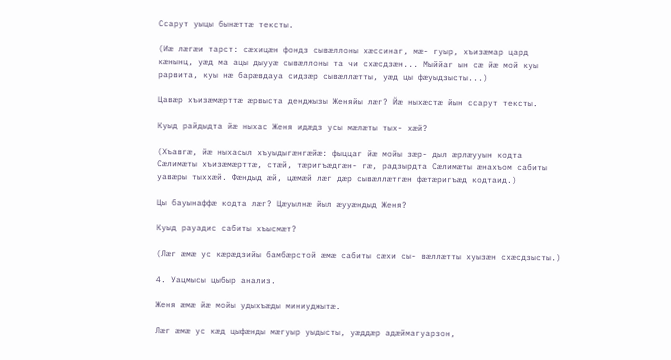Ссарут уыцы бынӕттӕ тексты.

(Иӕ лӕгӕи тарст: сӕхицӕн фондз сывӕллоны хӕссинаг, мӕ- гуыр, хъизӕмар цард кӕнынц, уӕд ма ацы дыууӕ сывӕллоны та чи схӕсдзӕн... Мыййаг ын сӕ йӕ мой куы рарвита, куы нӕ барӕвдауа сидзӕр сывӕллӕтты, уӕд цы фӕуыдзысты...)

Цавӕр хъизӕмӕрттӕ ӕрвыста денджызы Женяйы лӕг? Йӕ ныхӕстӕ йын ссарут тексты.

Куыд райдыдта йӕ ныхас Женя идӕдз усы мӕлӕты тых- хӕй?

(Хъавгӕ, йӕ ныхасыл хъуыдыгӕнгӕйӕ: фыццаг йӕ мойы зӕр- дыл ӕрлӕууын кодта Сӕлимӕты хъизӕмӕрттӕ, стӕй, тӕригъӕдгӕн- гӕ, радзырдта Сӕлимӕты ӕнахъом сабиты уавӕры тыххӕй. Фӕндыд ӕй, цӕмӕй лӕг дӕр сывӕллӕтгӕн фӕтӕригъӕд кодтаид.)

Цы бауынаффӕ кодта лӕг? Цӕуылнӕ йыл ӕууӕндыд Женя?

Куыд рауадис сабиты хъысмӕт?

(Лӕг ӕмӕ ус кӕрӕдзийы бамбӕрстой ӕмӕ сабиты сӕхи сы- вӕллӕтты хуызӕн схӕсдзысты.)

4. Уацмысы цыбыр анализ.

Женя ӕмӕ йӕ мойы удыхъӕды миниуджытӕ.

Лӕг ӕмӕ ус кӕд цыфӕнды мӕгуыр уыдысты, уӕддӕр адӕймагуарзон,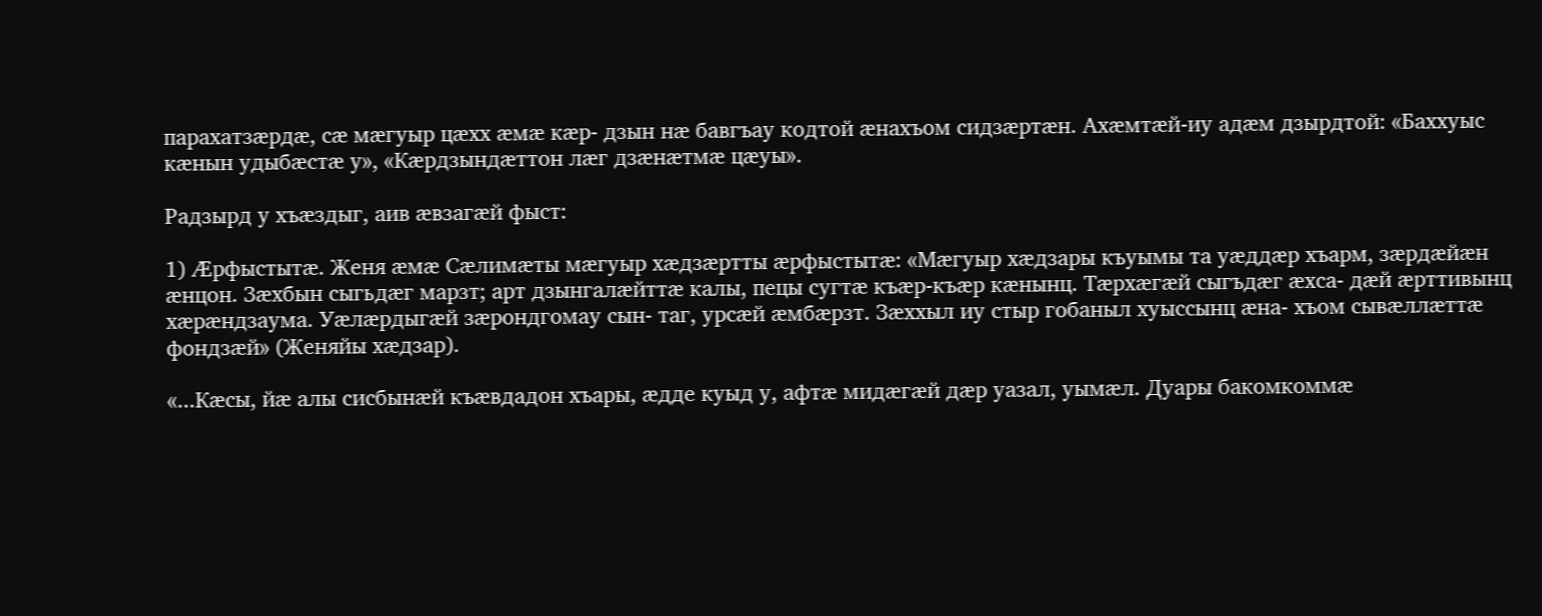парахатзӕрдӕ, сӕ мӕгуыр цӕхх ӕмӕ кӕр- дзын нӕ бавгъау кодтой ӕнахъом сидзӕртӕн. Ахӕмтӕй-иу адӕм дзырдтой: «Баххуыс кӕнын удыбӕстӕ у», «Кӕрдзындӕттон лӕг дзӕнӕтмӕ цӕуы».

Радзырд у хъӕздыг, аив ӕвзагӕй фыст:

1) Ӕрфыстытӕ. Женя ӕмӕ Сӕлимӕты мӕгуыр хӕдзӕртты ӕрфыстытӕ: «Мӕгуыр хӕдзары къуымы та уӕддӕр хъарм, зӕрдӕйӕн ӕнцон. Зӕхбын сыгьдӕг марзт; арт дзынгалӕйттӕ калы, пецы сугтӕ къӕр-къӕр кӕнынц. Тӕрхӕгӕй сыгъдӕг ӕхса- дӕй ӕрттивынц хӕрӕндзаума. Уӕлӕрдыгӕй зӕрондгомау сын- таг, урсӕй ӕмбӕрзт. Зӕххыл иу стыр гобаныл хуыссынц ӕна- хъом сывӕллӕттӕ фондзӕй» (Женяйы хӕдзар).

«...Кӕсы, йӕ алы сисбынӕй къӕвдадон хъары, ӕдде куыд у, афтӕ мидӕгӕй дӕр уазал, уымӕл. Дуары бакомкоммӕ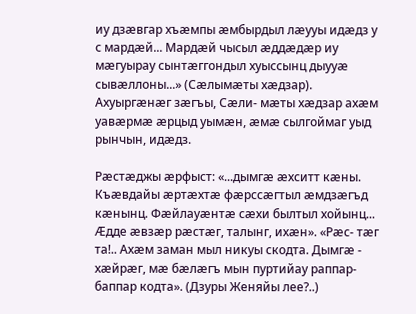иу дзӕвгар хъӕмпы ӕмбырдыл лӕууы идӕдз у с мардӕй... Мардӕй чысыл ӕддӕдӕр иу мӕгуырау сынтӕггондыл хуыссынц дыууӕ сывӕллоны...» (Сӕлымӕты хӕдзар). Ахуыргӕнӕг зӕгъы, Сӕли- мӕты хӕдзар ахӕм уавӕрмӕ ӕрцыд уымӕн, ӕмӕ сылгоймаг уыд рынчын, идӕдз.

Рӕстӕджы ӕрфыст: «...дымгӕ ӕхситт кӕны. Къӕвдайы ӕртӕхтӕ фӕрссӕгтыл ӕмдзӕгъд кӕнынц. Фӕйлауӕнтӕ сӕхи былтыл хойынц... Ӕдде ӕвзӕр рӕстӕг, талынг, ихӕн». «Рӕс- тӕг та!.. Ахӕм заман мыл никуы скодта. Дымгӕ - хӕйрӕг, мӕ бӕлӕгъ мын пуртийау раппар-баппар кодта». (Дзуры Женяйы лее?..)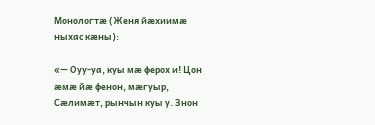Монологтӕ (Женя йӕхиимӕ ныхас кӕны):

«— Оуу-уа, куы мӕ ферох и! Цон ӕмӕ йӕ фенон, мӕгуыр, Сӕлимӕт, рынчын куы у. Знон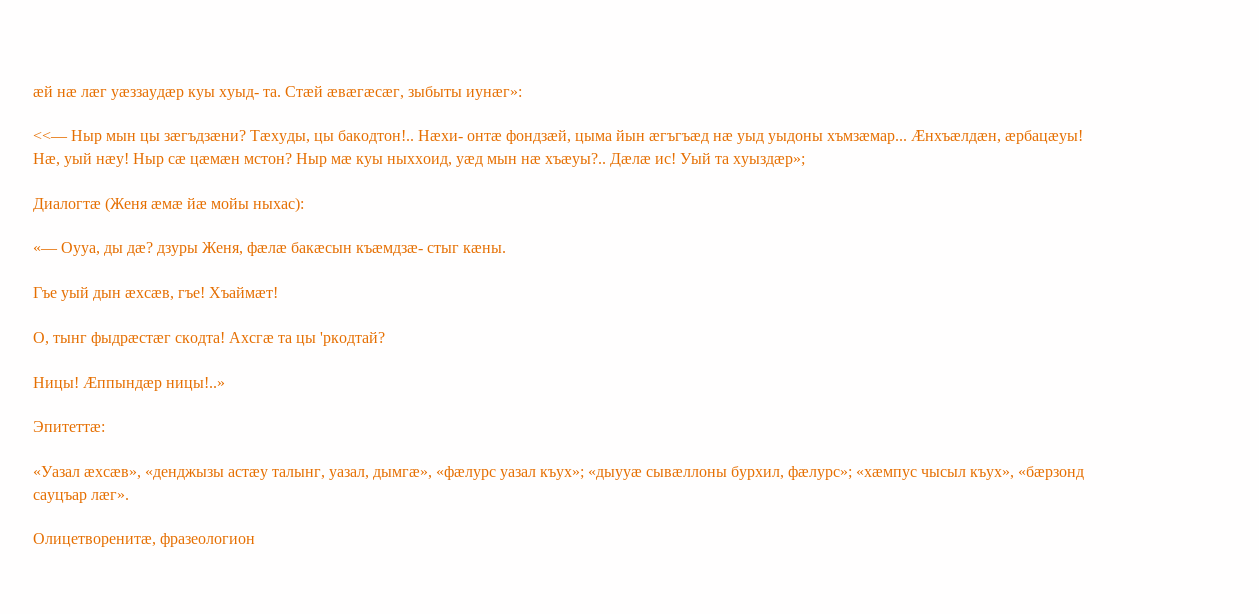ӕй нӕ лӕг уӕззаудӕр куы хуыд- та. Стӕй ӕвӕгӕсӕг, зыбыты иунӕг»:

<<— Ныр мын цы зӕгъдзӕни? Тӕхуды, цы бакодтон!.. Нӕхи- онтӕ фондзӕй, цыма йын ӕгъгъӕд нӕ уыд уыдоны хъмзӕмар... Ӕнхъӕлдӕн, ӕрбацӕуы! Нӕ, уый нӕу! Ныр сӕ цӕмӕн мстон? Ныр мӕ куы ныххоид, уӕд мын нӕ хъӕуы?.. Дӕлӕ ис! Уый та хуыздӕр»;

Диалогтӕ (Женя ӕмӕ йӕ мойы ныхас):

«— Оууа, ды дӕ? дзуры Женя, фӕлӕ бакӕсын къӕмдзӕ- стыг кӕны.

Гъе уый дын ӕхсӕв, гъе! Хъаймӕт!

О, тынг фыдрӕстӕг скодта! Ахсгӕ та цы 'ркодтай?

Ницы! Ӕппындӕр ницы!..»

Эпитеттӕ:

«Уазал ӕхсӕв», «денджызы астӕу талынг, уазал, дымгӕ», «фӕлурс уазал къух»; «дыууӕ сывӕллоны бурхил, фӕлурс»; «хӕмпус чысыл къух», «бӕрзонд сауцъар лӕг».

Олицетворенитӕ, фразеологион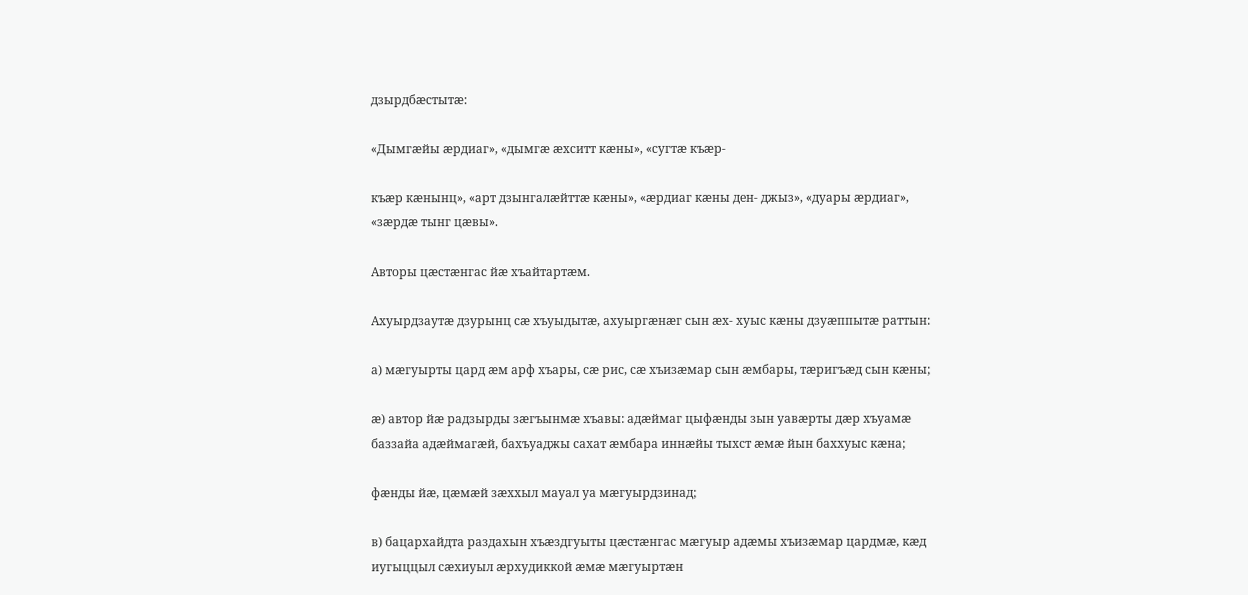дзырдбӕстытӕ:

«Дымгӕйы ӕрдиаг», «дымгӕ ӕхситт кӕны», «сугтӕ къӕр-

къӕр кӕнынц», «арт дзынгалӕйттӕ кӕны», «ӕрдиаг кӕны ден- джыз», «дуары ӕрдиаг», «зӕрдӕ тынг цӕвы».

Авторы цӕстӕнгас йӕ хъайтартӕм.

Ахуырдзаутӕ дзурынц сӕ хъуыдытӕ, ахуыргӕнӕг сын ӕх- хуыс кӕны дзуӕппытӕ раттын:

а) мӕгуырты цард ӕм арф хъары, сӕ рис, сӕ хъизӕмар сын ӕмбары, тӕригъӕд сын кӕны;

ӕ) автор йӕ радзырды зӕгъынмӕ хъавы: адӕймаг цыфӕнды зын уавӕрты дӕр хъуамӕ баззайа адӕймагӕй, бахъуаджы сахат ӕмбара иннӕйы тыхст ӕмӕ йын баххуыс кӕна;

фӕнды йӕ, цӕмӕй зӕххыл мауал уа мӕгуырдзинад;

в) бацархайдта раздахын хъӕздгуыты цӕстӕнгас мӕгуыр адӕмы хъизӕмар цардмӕ, кӕд иугыццыл сӕхиуыл ӕрхудиккой ӕмӕ мӕгуыртӕн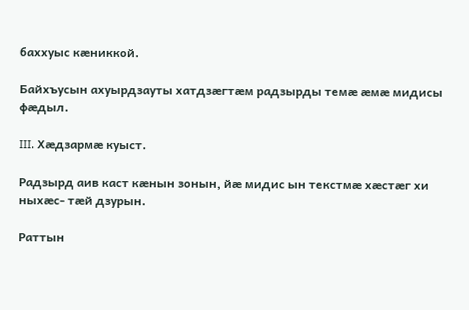баххуыс кӕниккой.

Байхъусын ахуырдзауты хатдзӕгтӕм радзырды темӕ ӕмӕ мидисы фӕдыл.

III. Хӕдзармӕ куыст.

Радзырд аив каст кӕнын зонын, йӕ мидис ын текстмӕ хӕстӕг хи ныхӕс- тӕй дзурын.

Раттын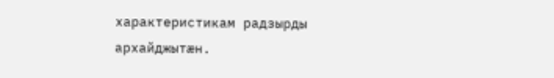характеристикам радзырды архайджытӕн.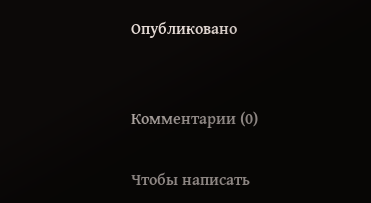Опубликовано


Комментарии (0)

Чтобы написать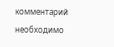комментарий необходимо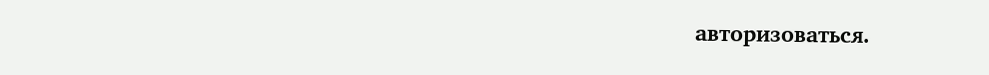авторизоваться.